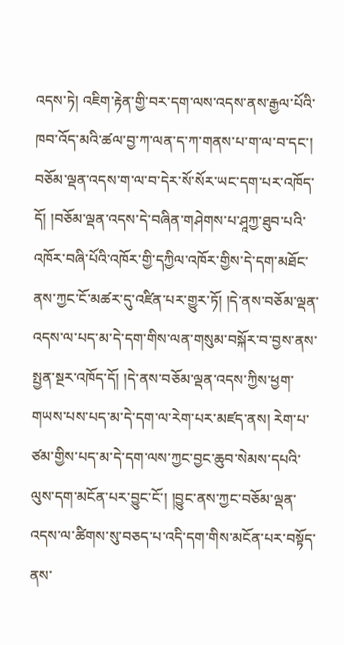འདས་ཏེ། འཇིག་རྟེན་གྱི་བར་དག་ལས་འདས་ནས་རྒྱལ་པོའི་ཁབ་འོད་མའི་ཚལ་བྱ་ཀ་ལན་ད་ཀ་གནས་པ་ག་ལ་བ་དང་། བཅོམ་ལྡན་འདས་ག་ལ་བ་དེར་སོ་སོར་ཡང་དག་པར་འཁོད་དོ། །བཅོམ་ལྡན་འདས་དེ་བཞིན་གཤེགས་པ་ཤཱཀྱ་ཐུབ་པའི་འཁོར་བཞི་པོའི་འཁོར་གྱི་དཀྱིལ་འཁོར་གྱིས་དེ་དག་མཐོང་ནས་ཀྱང་ངོ་མཚར་དུ་འཛིན་པར་གྱུར་ཏོ། །དེ་ནས་བཅོམ་ལྡན་འདས་ལ་པད་མ་དེ་དག་གིས་ལན་གསུམ་བསྐོར་བ་བྱས་ནས་སྤྱན་སྔར་འཁོད་དོ། །དེ་ནས་བཅོམ་ལྡན་འདས་ཀྱིས་ཕྱག་གཡས་པས་པད་མ་དེ་དག་ལ་རེག་པར་མཛད་ནས། རེག་པ་ཙམ་གྱིས་པད་མ་དེ་དག་ལས་ཀྱང་བྱང་ཆུབ་སེམས་དཔའི་ལུས་དག་མངོན་པར་བྱུང་ངོ་། །བྱུང་ནས་ཀྱང་བཅོམ་ལྡན་འདས་ལ་ཚིགས་སུ་བཅད་པ་འདི་དག་གིས་མངོན་པར་བསྟོད་ནས་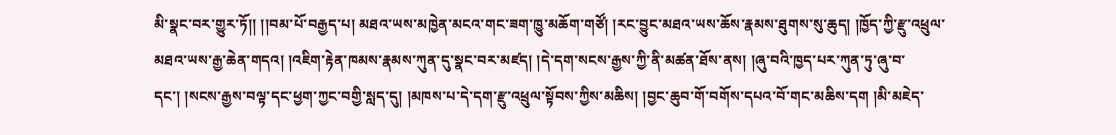མི་སྣང་བར་གྱུར་ཏོ།། །།བམ་པོ་བརྒྱད་པ། མཐའ་ཡས་མཁྱེན་མངའ་གང་ཟག་ཁྱུ་མཆོག་གཙོ། །རང་བྱུང་མཐའ་ཡས་ཆོས་རྣམས་ཐུགས་སུ་ཆུད། །ཁྱོད་ཀྱི་རྫུ་འཕྲུལ་མཐའ་ཡས་རྒྱ་ཆེན་གདའ། །འཇིག་རྟེན་ཁམས་རྣམས་ཀུན་དུ་སྣང་བར་མཛད། །དེ་དག་སངས་རྒྱས་ཀྱི་ནི་མཚན་ཐོས་ནས། །ཞུ་བའི་ཁྱད་པར་ཀུན་ཏུ་ཞུ་བ་དང་། །སངས་རྒྱས་བལྟ་དང་ཕྱག་ཀྱང་བགྱི་སླད་དུ། །མཁས་པ་དེ་དག་རྫུ་འཕྲུལ་སྟོབས་ཀྱིས་མཆིས། །བྱང་ཆུབ་གོ་བགོས་དཔའ་བོ་གང་མཆིས་དག །མི་མཇེད་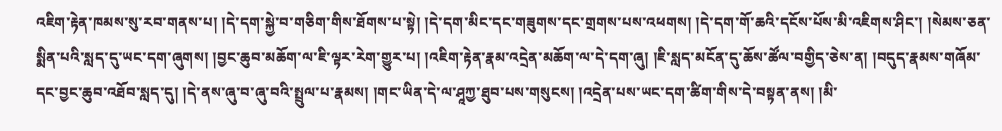འཇིག་རྟེན་ཁམས་སུ་རབ་གནས་པ། །དེ་དག་སྐྱེ་བ་གཅིག་གིས་ཐོགས་པ་སྟེ། །དེ་དག་མིང་དང་གཟུགས་དང་གྲགས་པས་འཕགས། །དེ་དག་གོ་ཆའི་དངོས་པོས་མི་འཇིགས་ཤིང་། །སེམས་ཅན་སྨིན་པའི་སླད་དུ་ཡང་དག་ཞུགས། །བྱང་ཆུབ་མཆོག་ལ་ཇི་ལྟར་རེག་གྱུར་པ། །འཇིག་རྟེན་རྣམ་འདྲེན་མཆོག་ལ་དེ་དག་ཞུ། །ཇི་སླད་མངོན་དུ་ཆོས་ཚོལ་བགྱིད་ཅེས་ན། །བདུད་རྣམས་གཞོམ་དང་བྱང་ཆུབ་འཐོབ་སླད་དུ། །དེ་ནས་ཞུ་བ་ཞུ་བའི་སྤྲུལ་པ་རྣམས། །གང་ཡིན་དེ་ལ་ཤཱཀྱ་ཐུབ་པས་གསུངས། །འདྲེན་པས་ཡང་དག་ཚིག་གིས་དེ་བསྟན་ནས། །མི་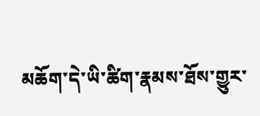མཆོག་དེ་ཡི་ཚིག་རྣམས་ཐོས་གྱུར་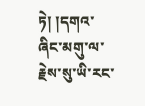ཏེ། །དགའ་ཞིང་མགུ་ལ་རྗེས་སུ་ཡི་རང་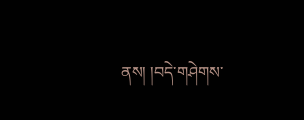ནས། །བདེ་གཤེགས་